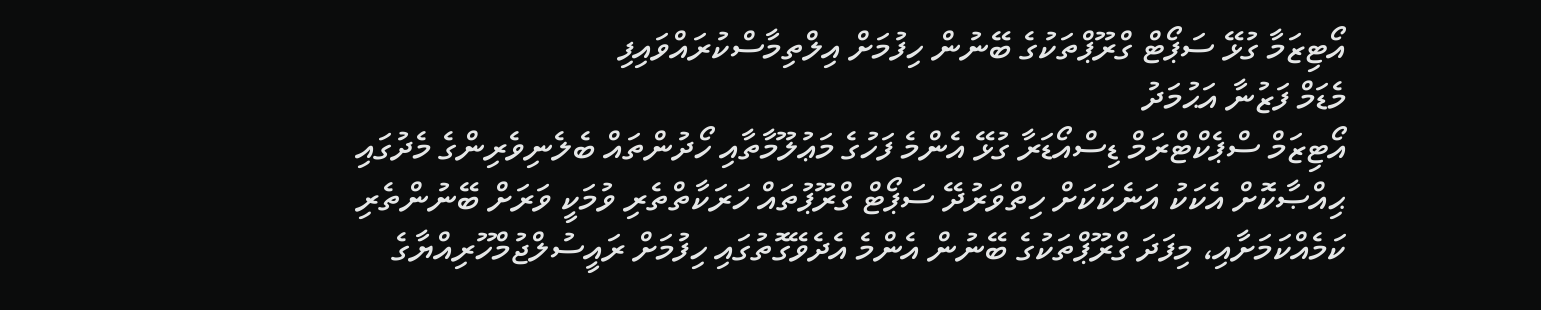އޯޓިޒަމާ ގުޅޭ ސަޕޯޓް ގްރޫޕްތަކުގެ ބޭނުން ހިފުމަށް އިލްތިމާސްކުރައްވައިފި
މެޑަމް ފަޒުނާ އަޙުމަދު
އޯޓިޒަމް ސްޕެކްޓްރަމް ޑިސްއޯޑަރާ ގުޅޭ އެންމެ ފަހުގެ މަޢުލޫމާތާއި ހޯދުންތައް ބެލެނިވެރިންގެ މެދުގައި ޙިއްޞާކޮށް އެކަކު އަނެކަކަށް ހިތްވަރުދޭ ސަޕޯޓް ގްރޫޕުތައް ހަރަކާތްތެރި ވުމަކީ ވަރަށް ބޭނުންތެރި ކަމެއްކަމަށާއި، މިފަދަ ގްރޫޕްތަކުގެ ބޭނުން އެންމެ އެދެވޭގޮތުގައި ހިފުމަށް ރައީސުލްޖުމްހޫރިއްޔާގެ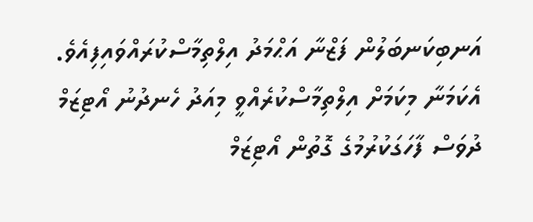އަނބިކަނބަލުން ފަޒްނާ އަޙްމަދު އިލްތިމާސްކުރައްވައިފިއެވެ. އެކަމަނާ މިކަމަށް އިލްތިމާސްކުރެއްވީ މިއަދު ހެނދުނު އޯޓިޒަމް ދުވަސް ފާހަގަކުރުމުގެ ގޮތުން އޯޓިޒަމް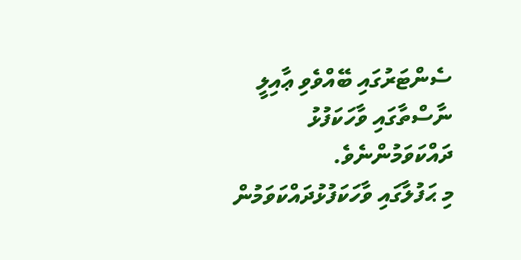ސެންޓަރުގައި ބޭއްވެވި ޢާއިލީ ނާސްތާގައި ވާހަކަފުޅު ދައްކަވަމުންނެވެ.
މި ޙަފުލާގައި ވާހަކަފުޅުދައްކަވަމުން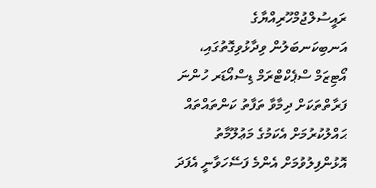ރައީސުލްޖުމްހޫރިއްޔާގެ އަނބިކަނބަލުން ވިދާޅުވިގޮތުގައި، އޯޓިޒަމް ސްޕެކްޓްރަމް ޑިސްއޯޑަރ ހުންނަ ފަރާތްތަކަށް ދިމާވާ ތަފާތު ކަންތައްތައް ޙައްލުކުރުމަށް އެކަމުގެ މަޢުލޫމާތު އޮޅުންފިލުވުމަށް އެންމެ ފަސޭހަވާނީ އެފަދަ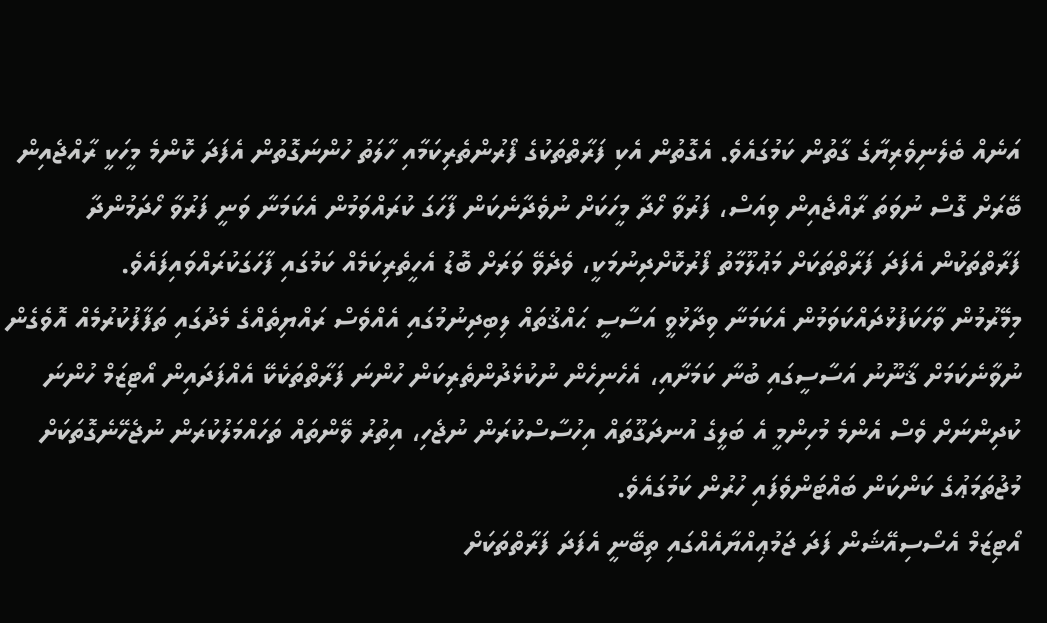އަނެއް ބެލެނިވެރިޔާގެ ގާތުން ކަމުގައެވެ. އެގޮތުން އެކި ފަރާތްތަކުގެ ފޯރުންތެރިކަމާއި ހާލަތު ހުންނަގޮތުން އެފަދަ ކޮންމެ މީހަކީ ރާއްޖެއިން ބޭރަށް ގޮސް ނުވަތަ ރާއްޖެއިން ވިއަސް، ފަރުވާ ހޯދާ މީހަކަށް ނުވެދާނެކަން ފާހަގަ ކުރައްވަމުން އެކަމަނާ ވަނީ ފަރުވާ ހޯދަމުންދާ ފަރާތްތަކުން އެފަދަ ފަރާތްތަކަށް މަޢުލޫމާތު ފޯރުކޮށްދިނުމަކީ، ވެދެވޭ ވަރަށް ބޮޑު އެހީތެރިކަމެއް ކަމުގައި ފާހަގަކުރައްވައިފައެވެ.
މިމޭރުމުން ވާހަކަފުޅުދައްކަވަމުން އެކަމަނާ ވިދާޅުވީ އަސާސީ ޙައްޤުތައް ލިބިދިނުމުގައި އެއްވެސް ރައްޔިތެއްގެ މެދުގައި ތަފާފުކުރުމެއް އޮވެގެން ނުވާނެކަމަށް ޤާނޫނު އަސާސީގައި ބުނާ ކަމަށާއި، އެހެނިހެން ނުކުޅެދުންތެރިކަން ހުންނަ ފަރާތްތަކެކޭ އެއްފަދައިން އޯޓިޒަމް ހުންނަ ކުދިންނަށް ވެސް އެންމެ މުހިންމީ އެ ބަލީގެ އުނދަގޫތައް އިހުސާސްކުރަން ނުޖެހި، އިތުރު ވޭންތައް ތަހައްމަލުކުރަން ނުޖެހޭނެގޮތަކަށް މުޖުތަމަޢުގެ ކަންކަން ބައްޓަންވެފައި ހުރުން ކަމުގައެވެ.
އޯޓިޒަމް އެސޯސިއޭޝަން ފަދަ ޖަމުޢިއްޔާއެއްގައި ތިބޭނީ އެފަދަ ފަރާތްތަކަށް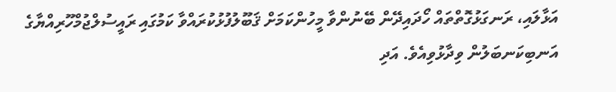އަޅާލައި، ރަނގަޅުގޮތްތައް ހޯދައިދޭން ބޭނުންވާ މީހުންކަމަށް ޤަބޫލުފުޅުކުރައްވާ ކަމުގައި ރައީސުލްޖުމްހޫރިއްޔާގެ އަނބިކަނބަލުން ވިދާޅުވިއެވެ. އަދި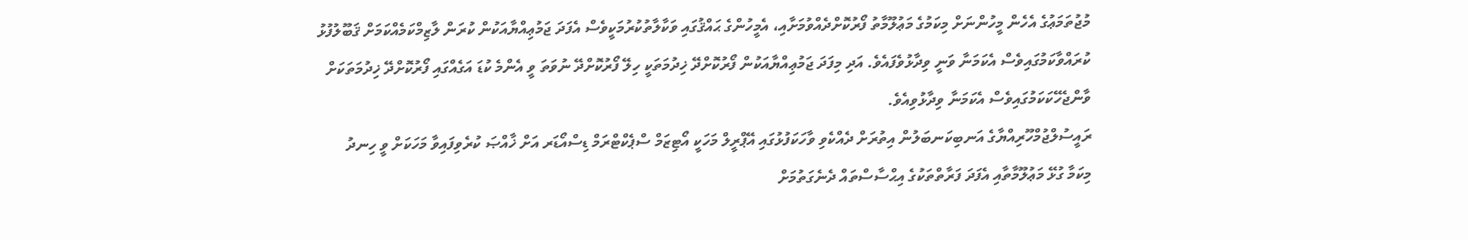މުޖުތަމަޢުގެ އެހެން މީހުންނަށް މިކަމުގެ މަޢުލޫމާތު ފޯރުކޮށްދެއްވުމަށާއި، އެމީހުންގެ ޙައްޤުގައި ވަކާލާތުކުރުމަކީވެސް އެފަދަ ޖަމުޢިއްޔާއަކުން ކުރަން ލާޒިމްކަމެއްކަމަށް ޤަބޫލުފުޅު ކުރައްވާކަމުގައިވެސް އެކަމަނާ ވަނީ ވިދާޅުވެފައެވެ. އަދި މިފަދަ ޖަމުޢިއްޔާއަކުން ފޯރުކޮށްދޭ ޚިދުމަތަކީ ހިލޭ ފޯރުކޮށްދޭ ނުވަތަ ވީ އެންމެ ކުޑަ އަގެއްގައި ފޯރުކޮށްދޭ ޚިދުމަތަކަށް ވާންޖެހޭކަކަމުގައިވެސް އެކަމަނާ ވިދާޅުވިއެވެ.
ރައީސުލްޖުމްހޫރިއްޔާގެ އަނބިކަނބަލުން އިތުރަށް ދެއްކެވި ވާހަކަފުޅުގައި އޭޕްރީލް މަހަކީ އޯޓިޒަމް ސްޕެކްޓްރަމް ޑިސްއޯޑަރ އަށް ޚާއްޞަ ކުރެވިފައިވާ މަހަކަށް ވީ ހިނދު މިކަމާ ގުޅޭ މަޢުލޫމާތާއި އެފަދަ ފަރާތްތަކުގެ އިޙްސާސްތައް ދެނެގަތުމަށް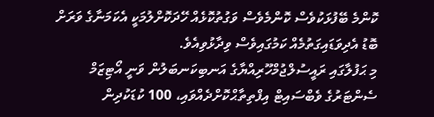ކޮންމެ ބޭފުޅަކުވެސް ކޮންމެވެސް ވަގުތުކޮޅެއް ހޭދަކޮށްލުމަކީ އެކަމަނާގެ ވަރަށް ބޮޑު އެދިވަޑައިގަތުމެއް ކަމުގައިވެސް ވިދާޅުވިއެވެ.
މި ޙަފުލާގައި ރައީސުލްޖުމްހޫރިއްޔާގެ އަނބިކަނބަލުން ވަނީ އޯޓިޒަމް ސެންޓަރުގެ ވެބްސައިޓް އިފްތިތާޙްކޮށްދެއްވައި، 100 ކުޑަކުދިން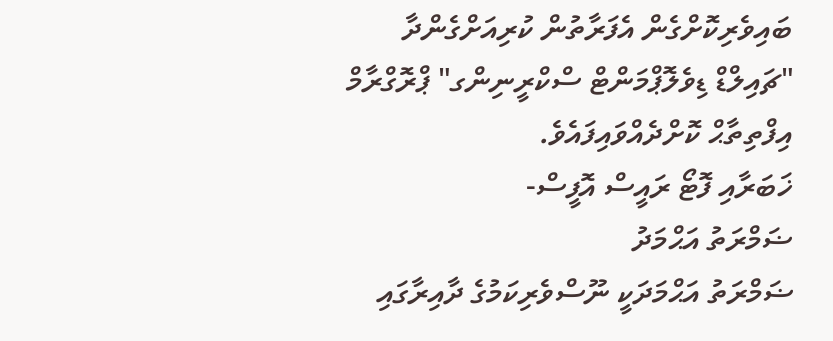ބައިވެރިކޮށްގެން އެފަރާތުން ކުރިއަށްގެންދާ "ޗައިލްޑް ޑިވެލޮޕްމަންޓް ސްކްރީނިންގ" ޕްރޮގްރާމް އިފްތިތާޙް ކޮށްދެއްވައިފައެވެ.
ޚަބަރާއި ފޮޓޯ ރައީސް އޮފީސް-
ޟަމްރަތު އަޙްމަދު
ޟަމްރަތު އަޙްމަދަކީ ނޫސްވެރިކަމުގެ ދާއިރާގައި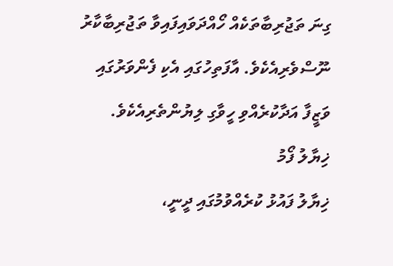ގިނަ ތަޖުރިބާތަކެއް ހޯއްދަވައިފައިވާ ތަޖުރިބާކާރު ނޫސްވެރިއެކެވެ. އާފަތިހުގައި އެކި ފެންވަރުގައި ވަޒީފާ އަދާކުރެއްވި ހީވާގި ލިޔުންތެރިއެކެވެ.
ޚިޔާލު ފޯމު
ޚިޔާލު ފައުޅު ކުރެއްވުމުގައި ދީނީ،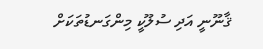ޤާނޫނީ އަދި ސުލޫކީ މިންގަނޑުތަކަށް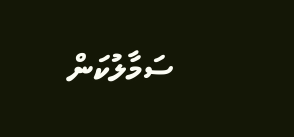ސަމާލުކަން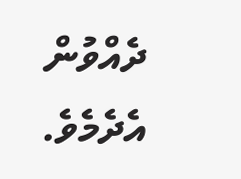ދެއްވުން އެދެމެވެ.